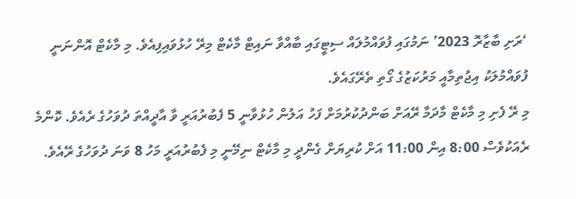‘ރަށި ބާޒާރޮ 2023’ ނަމުގައި ފުވައްމުލައް ސިޓީގައި ބާއްވާ ނައިޓް މާކެޓް މިރޭ ހުޅުވައިފިއެވެ. މި މާކެޓް އޮންނަނީ ފުވައްމުލަކު އިޖުތިމާއީ މަރުކަޒުގެ ގޯތި ތެރޭގައެވެ.
މި ރޭ ފެށި މި މާކެޓް މާދަމާ ރޭއަށް ބަންދުކުރުމަށް ފަހު އަލުން ހުޅުވާނީ 5 ފެބުރުއަރީ ވާ އާދީއްތަ ދުވަހުގެ ރެއެވެ. ކޮންމެ ރެއަކުވެސް 8:00 އިން 11:00 އަށް ކުރިޔަށް ގެންދީ މި މާކެޓް ނިމޭނީ މި ފެބުރުއަރީ މަހު 8 ވަނަ ދުވަހުގެ ރޭއެވެ.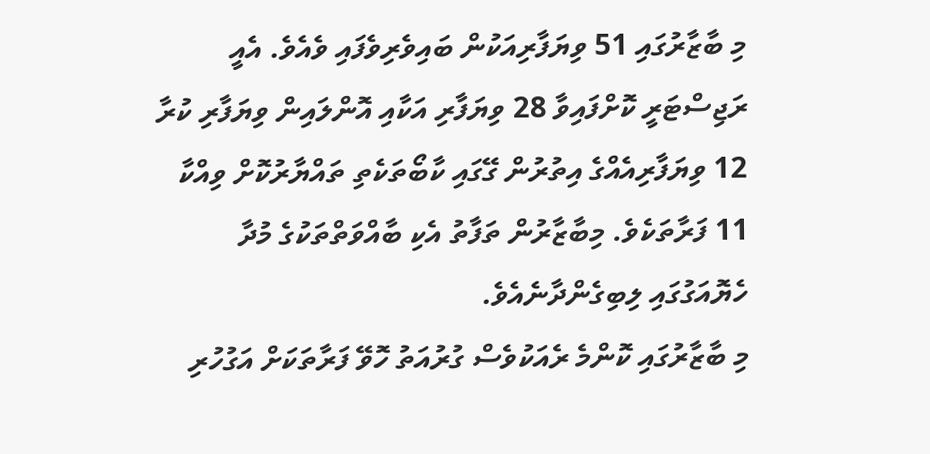މި ބާޒާރުގައި 51 ވިޔަފާރިއަކުން ބައިވެރިވެފައި ވެއެވެ. އެއީ ރަޖިސްޓަރީ ކޮށްފައިވާ 28 ވިޔަފާރި އަކާއި އޮންލައިން ވިޔަފާރި ކުރާ 12 ވިޔަފާރިއެއްގެ އިތުރުން ގޭގައި ކާބޯތަކެތި ތައްޔާރުކޮށް ވިއްކާ 11 ފަރާތަކެވެ. މިބާޒާރުން ތަފާތު އެކި ބާއްވަތްތަކުގެ މުދާ ހެޔޮއަގުގައި ލިބިގެންދާނެއެވެ.
މި ބާޒާރުގައި ކޮންމެ ރެއަކުވެސް ގުރުއަތު ހޮވޭ ފަރާތަކަށް އަގުހުރި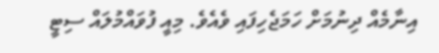އިނާމެއް ދިނުމަށް ހަމަޖެހިފައި ވެއެވެ. މިއީ ފުވައްމުލައް ސިޓީ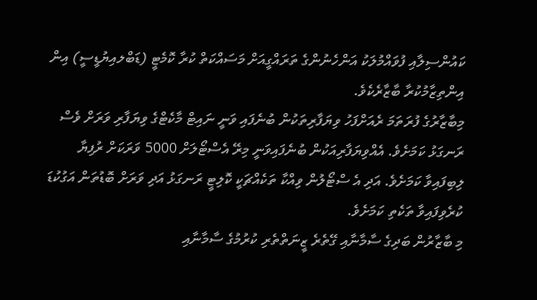ކައުންސިލާއި ފުވައްމުލަކު އަންހެނުންގެ ތަރައްގީއަށް މަސައްކަތް ކުރާ ކޮމެޓީ (ޑަބްލއިޔުޑީސީ) އިން އިންތިޒާމުކުރާ ބާޒާރެކެވެ.
މިބާޒާރުގެ ފުރަތަމަ ރެއަށްފަހު ވިޔަފާރިތަކުން ބުނެފައި ވަނީ ނައިޓް މާކެޓްގެ ވިޔަފާރި ވަރަށް ވެސް ރަނގަޅު ކަމަށެވެ. އެއްވިޔަފާރިއަކުން ބުނެފައިވަނީ މިރޭ އެސްޓޯލަށް 5000 ވަރަކަށް ރުފިޔާ ލިބިފައިވާ ކަމަށެވެ. އަދި އެ ސްޓޯލުން ވިއްކާ ތަކެއްޗަކީ ކޮލިޓީ ރަނގަޅު އަދި ވަރަށް ބޮޑުތަން އަގުކުޑަ ކުރެވިފައިވާ ތަކެތި ކަމަށެވެ.
މި ބާޒާރުން ބަދިގެ ސާމާނާއި ގޭތެރެ ޒީނަތްތެރި ކުރުމުގެ ސާމާނާއި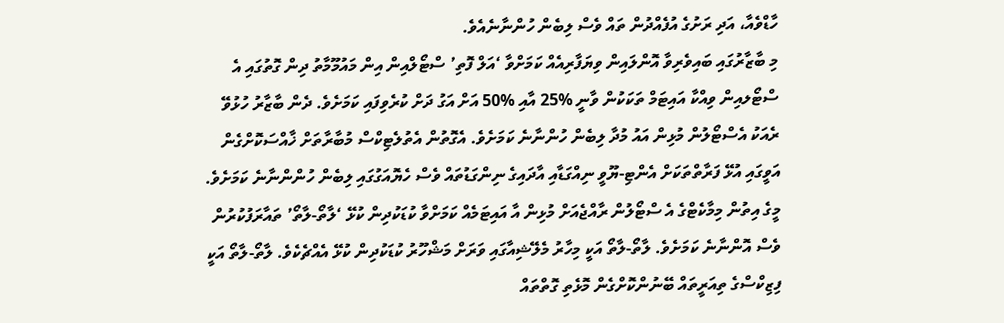ހާޑްވެއާ، އަދި ރަށުގެ އުފެއްދުން ތައް ވެސް ލިބެން ހުންނާނެއެވެ.
މި ބާޒާރުގައި ބައިވެރިވާ އޮންލައިން ވިޔަފާރިއެއް ކަމަށްވާ ‘އަލް ފޮތި’ ސްޓޯލްއިން އިން މައުމޫމާތު ދިން ގޮތުގައި އެ ސްޓޯލއިން ވިއްކާ އައިޓަމް ތަކަކުން ވާނީ %25 އާއި %50 އަށް އަގު ދަށް ކުރެވިފައި ކަމަށެވެ. ދެން ބާޒާރު ހުޅުވޭ ރެއަކު އެސްޓޯލުން މުޅިން އައު މުދާ ލިބެން ހުންނާނެ ކަމަށެވެ. އެގޮތުން އެތުލެޓިކްސް މުބާރާތަށް ޚާއްސަކޮށްގެން އަވީގައި އުޅޭ ފަރާތްތަކަށް އެންޓި-ޔޫވީ ނިއްގަޑާއި އާދައިގެ ނިންގަޑުތައް ވެސް ހެޔޮއަގުގައި ލިބެން ހުންންނާނެ ކަމަށެވެ.
މީގެ އިތުން މިމާކެޓްގެ އެ ސްޓޯލުން ރާއްޖެއަށް މުޅިން އާ އައިޓަމެއް ކަމަށްވާ ކުޑަކުދިން ކުޅޭ ‘ލާތޯ-ލާތޯ’ ތައާރަފުކުރުން ވެސް އޮންނާނެ ކަމަށެވެ. ލާތޯ-ލާތޯ އަކީ މިހާރު މެލޭޝިއާގައި ވަރަށް މަޝްހޫރު ކުޑަކުދިން ކުޅޭ އެއްޗެކެވެ. ލާތޯ-ލާތޯ އަކީ ފިޒިކްސްގެ ތިއަރީތައް ބޭނުންކޮށްގެން މޮޅެތި ގޮތްތައް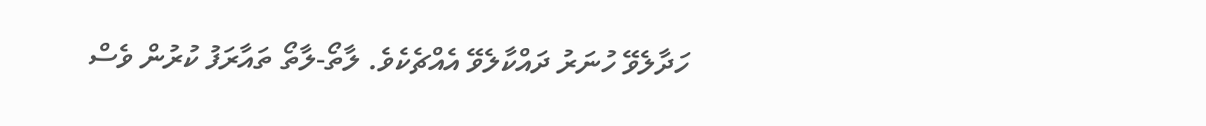ހަދާލެވޭ ހުނަރު ދައްކާލެވޭ އެއްޗެކެވެ. ލާތޯ-ލާތޯ ތައާރަފު ކުރުން ވެސް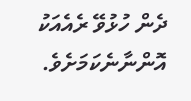ދެން ހުޅުވޭ ރެއެއަކު އޮންނާނެކަމަށެވެ.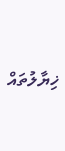ޚިޔާލުތައް